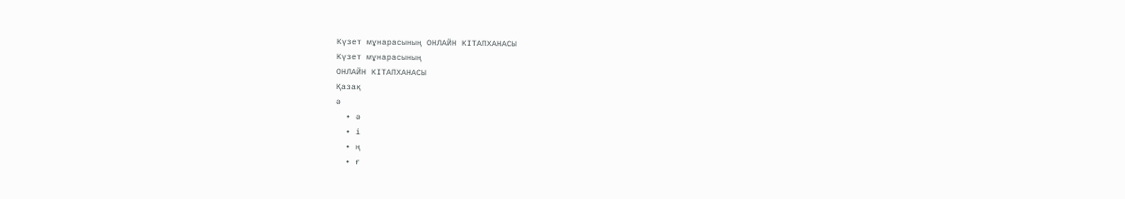Күзет мұнарасының ОНЛАЙН КІТАПХАНАСЫ
Күзет мұнарасының
ОНЛАЙН КІТАПХАНАСЫ
Қазақ
ә
  • ә
  • і
  • ң
  • ғ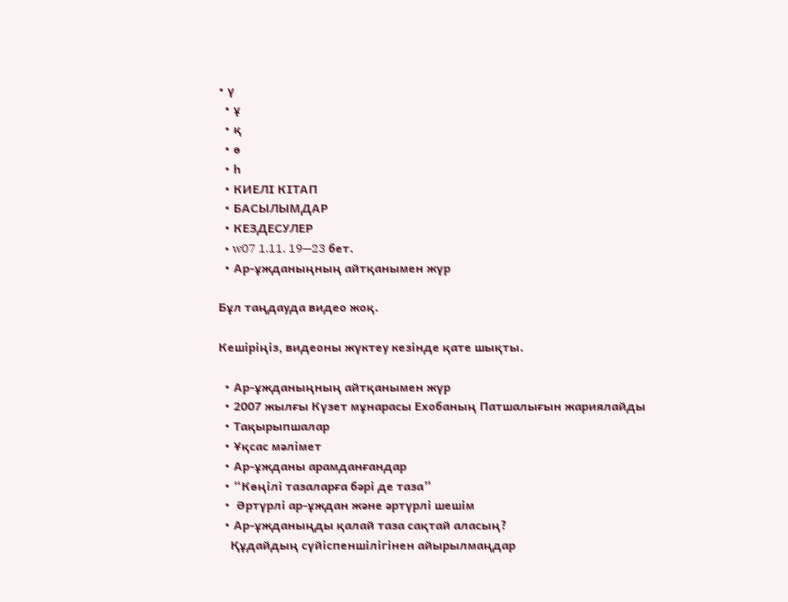• ү
  • ұ
  • қ
  • ө
  • һ
  • КИЕЛІ КІТАП
  • БАСЫЛЫМДАР
  • КЕЗДЕСУЛЕР
  • w07 1.11. 19—23 бет.
  • Ар-ұжданыңның айтқанымен жүр

Бұл таңдауда видео жоқ.

Кешіріңіз, видеоны жүктеу кезінде қате шықты.

  • Ар-ұжданыңның айтқанымен жүр
  • 2007 жылғы Күзет мұнарасы Ехобаның Патшалығын жариялайды
  • Тақырыпшалар
  • Ұқсас мәлімет
  • Ар-ұжданы арамданғандар
  • “Көңілі тазаларға бәрі де таза”
  •  Әртүрлі ар-ұждан және әртүрлі шешім
  • Ар-ұжданыңды қалай таза сақтай аласың?
    Құдайдың сүйіспеншілігінен айырылмаңдар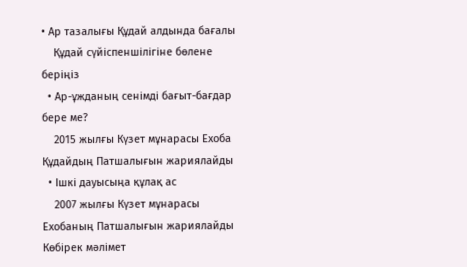• Ар тазалығы Құдай алдында бағалы
    Құдай сүйіспеншілігіне бөлене беріңіз
  • Ар-ұжданың сенімді бағыт-бағдар бере ме?
    2015 жылғы Күзет мұнарасы Ехоба Құдайдың Патшалығын жариялайды
  • Ішкі дауысыңа құлақ ас
    2007 жылғы Күзет мұнарасы Ехобаның Патшалығын жариялайды
Көбірек мәлімет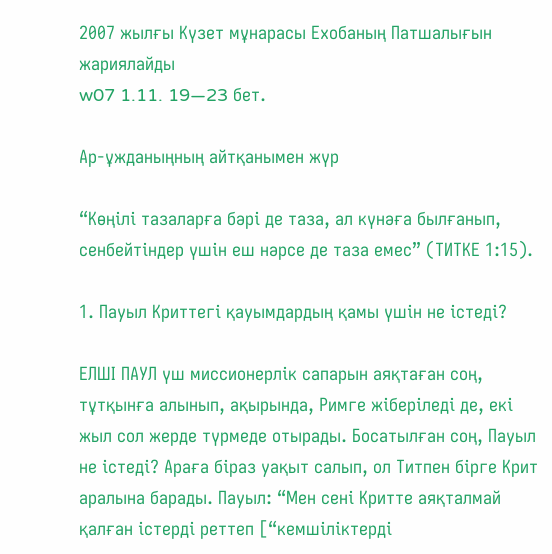2007 жылғы Күзет мұнарасы Ехобаның Патшалығын жариялайды
w07 1.11. 19—23 бет.

Ар-ұжданыңның айтқанымен жүр

“Көңілі тазаларға бәрі де таза, ал күнәға былғанып, сенбейтіндер үшін еш нәрсе де таза емес” (ТИТКЕ 1:15).

1. Пауыл Криттегі қауымдардың қамы үшін не істеді?

ЕЛШІ ПАУЛ үш миссионерлік сапарын аяқтаған соң, тұтқынға алынып, ақырында, Римге жіберіледі де, екі жыл сол жерде түрмеде отырады. Босатылған соң, Пауыл не істеді? Араға біраз уақыт салып, ол Титпен бірге Крит аралына барады. Пауыл: “Мен сені Критте аяқталмай қалған істерді реттеп [“кемшіліктерді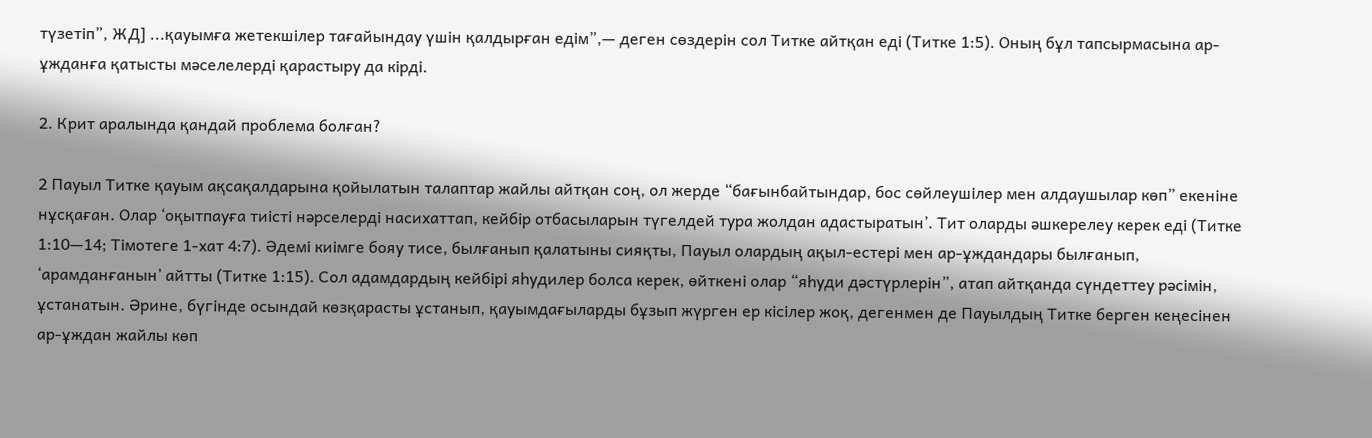түзетіп”, ЖД] ...қауымға жетекшілер тағайындау үшін қалдырған едім”,— деген сөздерін сол Титке айтқан еді (Титке 1:5). Оның бұл тапсырмасына ар-ұжданға қатысты мәселелерді қарастыру да кірді.

2. Крит аралында қандай проблема болған?

2 Пауыл Титке қауым ақсақалдарына қойылатын талаптар жайлы айтқан соң, ол жерде “бағынбайтындар, бос сөйлеушілер мен алдаушылар көп” екеніне нұсқаған. Олар ‘оқытпауға тиісті нәрселерді насихаттап, кейбір отбасыларын түгелдей тура жолдан адастыратын’. Тит оларды әшкерелеу керек еді (Титке 1:10—14; Тімотеге 1-хат 4:7). Әдемі киімге бояу тисе, былғанып қалатыны сияқты, Пауыл олардың ақыл-естері мен ар-ұждандары былғанып, ‘арамданғанын’ айтты (Титке 1:15). Сол адамдардың кейбірі яһудилер болса керек, өйткені олар “яһуди дәстүрлерін”, атап айтқанда сүндеттеу рәсімін, ұстанатын. Әрине, бүгінде осындай көзқарасты ұстанып, қауымдағыларды бұзып жүрген ер кісілер жоқ, дегенмен де Пауылдың Титке берген кеңесінен ар-ұждан жайлы көп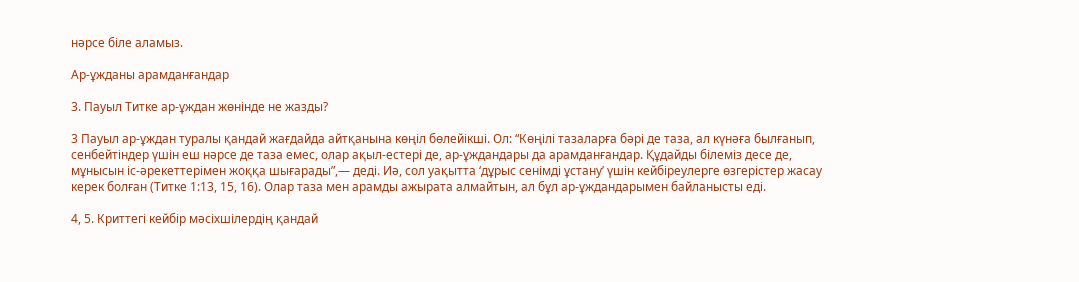нәрсе біле аламыз.

Ар-ұжданы арамданғандар

3. Пауыл Титке ар-ұждан жөнінде не жазды?

3 Пауыл ар-ұждан туралы қандай жағдайда айтқанына көңіл бөлейікші. Ол: “Көңілі тазаларға бәрі де таза, ал күнәға былғанып, сенбейтіндер үшін еш нәрсе де таза емес, олар ақыл-естері де, ар-ұждандары да арамданғандар. Құдайды білеміз десе де, мұнысын іс-әрекеттерімен жоққа шығарады”,— деді. Иә, сол уақытта ‘дұрыс сенімді ұстану’ үшін кейбіреулерге өзгерістер жасау керек болған (Титке 1:13, 15, 16). Олар таза мен арамды ажырата алмайтын, ал бұл ар-ұждандарымен байланысты еді.

4, 5. Криттегі кейбір мәсіхшілердің қандай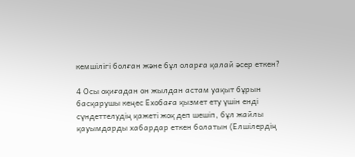кемшілігі болған және бұл оларға қалай әсер еткен?

4 Осы оқиғадан он жылдан астам уақыт бұрын басқарушы кеңес Ехобаға қызмет ету үшін енді сүндеттелудің қажеті жоқ деп шешіп, бұл жайлы қауымдарды хабардар еткен болатын (Елшілердің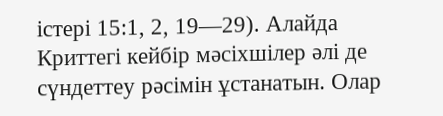істері 15:1, 2, 19—29). Алайда Криттегі кейбір мәсіхшілер әлі де сүндеттеу рәсімін ұстанатын. Олар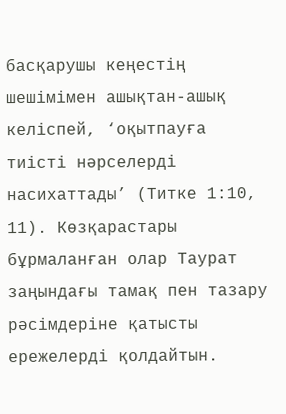басқарушы кеңестің шешімімен ашықтан-ашық келіспей, ‘оқытпауға тиісті нәрселерді насихаттады’ (Титке 1:10, 11). Көзқарастары бұрмаланған олар Таурат заңындағы тамақ пен тазару рәсімдеріне қатысты ережелерді қолдайтын.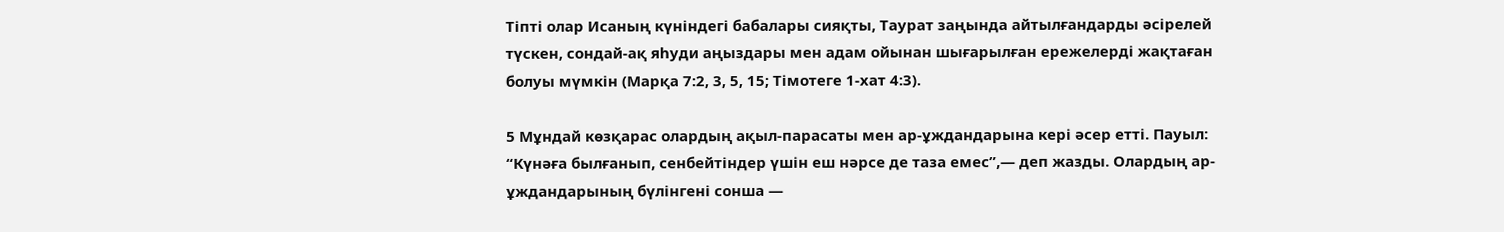Тіпті олар Исаның күніндегі бабалары сияқты, Таурат заңында айтылғандарды әсірелей түскен, сондай-ақ яһуди аңыздары мен адам ойынан шығарылған ережелерді жақтаған болуы мүмкін (Марқа 7:2, 3, 5, 15; Тімотеге 1-хат 4:3).

5 Мұндай көзқарас олардың ақыл-парасаты мен ар-ұждандарына кері әсер етті. Пауыл: “Күнәға былғанып, сенбейтіндер үшін еш нәрсе де таза емес”,— деп жазды. Олардың ар-ұждандарының бүлінгені сонша —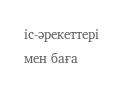іс-әрекеттері мен баға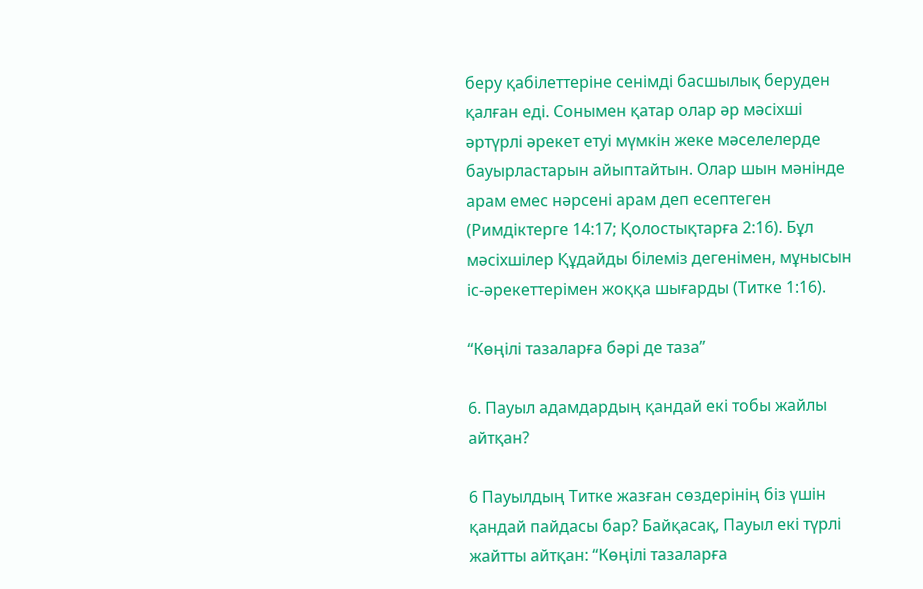беру қабілеттеріне сенімді басшылық беруден қалған еді. Сонымен қатар олар әр мәсіхші әртүрлі әрекет етуі мүмкін жеке мәселелерде бауырластарын айыптайтын. Олар шын мәнінде арам емес нәрсені арам деп есептеген (Римдіктерге 14:17; Қолостықтарға 2:16). Бұл мәсіхшілер Құдайды білеміз дегенімен, мұнысын іс-әрекеттерімен жоққа шығарды (Титке 1:16).

“Көңілі тазаларға бәрі де таза”

6. Пауыл адамдардың қандай екі тобы жайлы айтқан?

6 Пауылдың Титке жазған сөздерінің біз үшін қандай пайдасы бар? Байқасақ, Пауыл екі түрлі жайтты айтқан: “Көңілі тазаларға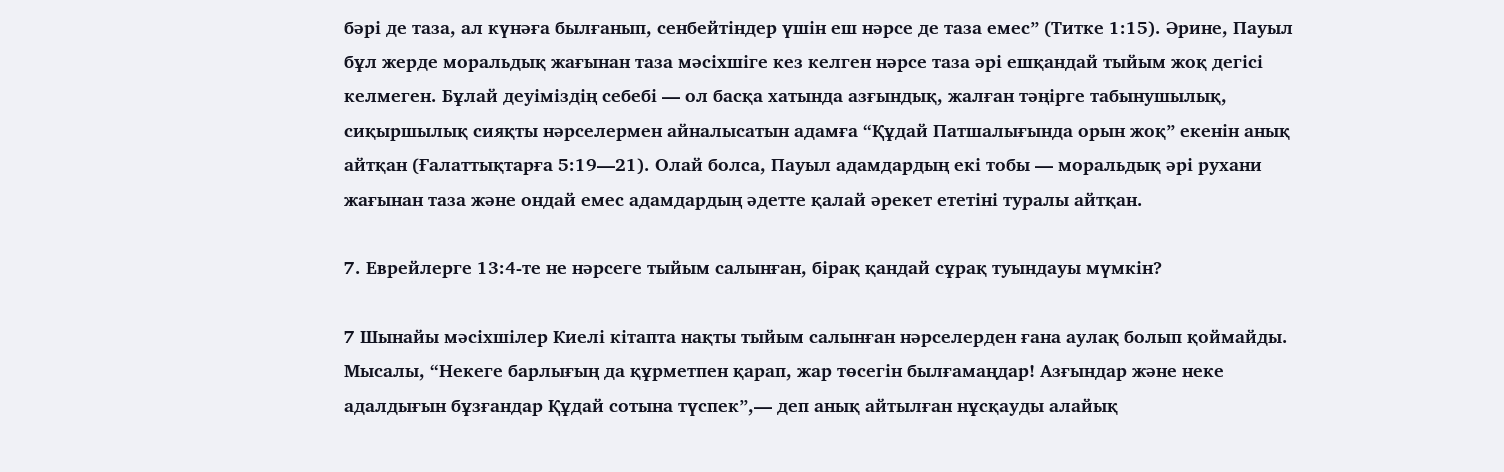бәрі де таза, ал күнәға былғанып, сенбейтіндер үшін еш нәрсе де таза емес” (Титке 1:15). Әрине, Пауыл бұл жерде моральдық жағынан таза мәсіхшіге кез келген нәрсе таза әрі ешқандай тыйым жоқ дегісі келмеген. Бұлай деуіміздің себебі — ол басқа хатында азғындық, жалған тәңірге табынушылық, сиқыршылық сияқты нәрселермен айналысатын адамға “Құдай Патшалығында орын жоқ” екенін анық айтқан (Ғалаттықтарға 5:19—21). Олай болса, Пауыл адамдардың екі тобы — моральдық әрі рухани жағынан таза және ондай емес адамдардың әдетте қалай әрекет ететіні туралы айтқан.

7. Еврейлерге 13:4-те не нәрсеге тыйым салынған, бірақ қандай сұрақ туындауы мүмкін?

7 Шынайы мәсіхшілер Киелі кітапта нақты тыйым салынған нәрселерден ғана аулақ болып қоймайды. Мысалы, “Некеге барлығың да құрметпен қарап, жар төсегін былғамаңдар! Азғындар және неке адалдығын бұзғандар Құдай сотына түспек”,— деп анық айтылған нұсқауды алайық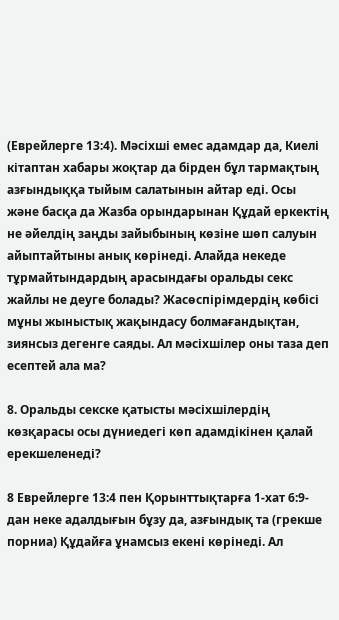(Еврейлерге 13:4). Мәсіхші емес адамдар да, Киелі кітаптан хабары жоқтар да бірден бұл тармақтың азғындыққа тыйым салатынын айтар еді. Осы және басқа да Жазба орындарынан Құдай еркектің не әйелдің заңды зайыбының көзіне шөп салуын айыптайтыны анық көрінеді. Алайда некеде тұрмайтындардың арасындағы оральды секс жайлы не деуге болады? Жасөспірімдердің көбісі мұны жыныстық жақындасу болмағандықтан, зиянсыз дегенге саяды. Ал мәсіхшілер оны таза деп есептей ала ма?

8. Оральды секске қатысты мәсіхшілердің көзқарасы осы дүниедегі көп адамдікінен қалай ерекшеленеді?

8 Еврейлерге 13:4 пен Қорынттықтарға 1-хат 6:9-дан неке адалдығын бұзу да, азғындық та (грекше порниа) Құдайға ұнамсыз екені көрінеді. Ал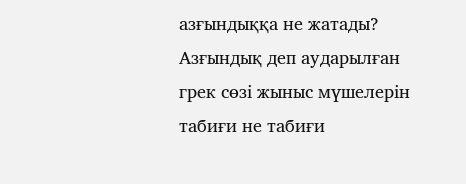азғындыққа не жатады? Азғындық деп аударылған грек сөзі жыныс мүшелерін табиғи не табиғи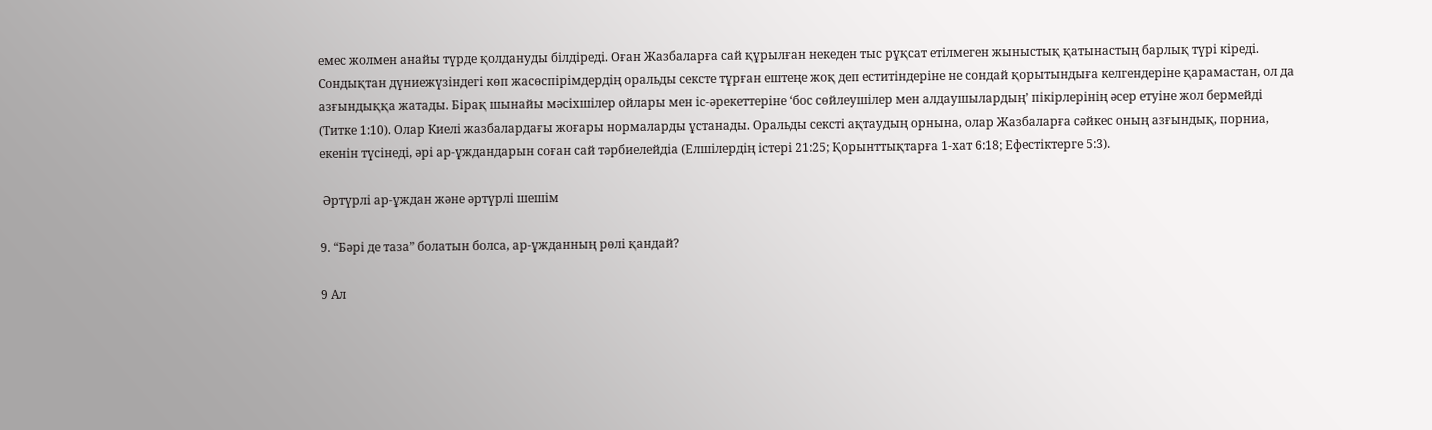емес жолмен анайы түрде қолдануды білдіреді. Оған Жазбаларға сай құрылған некеден тыс рұқсат етілмеген жыныстық қатынастың барлық түрі кіреді. Сондықтан дүниежүзіндегі көп жасөспірімдердің оральды сексте тұрған ештеңе жоқ деп еститіндеріне не сондай қорытындыға келгендеріне қарамастан, ол да азғындыққа жатады. Бірақ шынайы мәсіхшілер ойлары мен іс-әрекеттеріне ‘бос сөйлеушілер мен алдаушылардың’ пікірлерінің әсер етуіне жол бермейді (Титке 1:10). Олар Киелі жазбалардағы жоғары нормаларды ұстанады. Оральды сексті ақтаудың орнына, олар Жазбаларға сәйкес оның азғындық, порниа, екенін түсінеді, әрі ар-ұждандарын соған сай тәрбиелейдіa (Елшілердің істері 21:25; Қорынттықтарға 1-хат 6:18; Ефестіктерге 5:3).

 Әртүрлі ар-ұждан және әртүрлі шешім

9. “Бәрі де таза” болатын болса, ар-ұжданның рөлі қандай?

9 Ал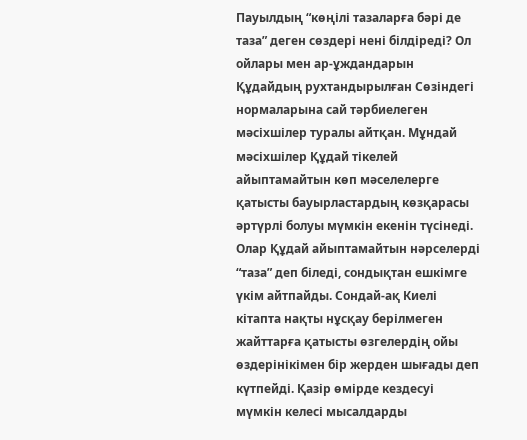Пауылдың “көңілі тазаларға бәрі де таза” деген сөздері нені білдіреді? Ол ойлары мен ар-ұждандарын Құдайдың рухтандырылған Сөзіндегі нормаларына сай тәрбиелеген мәсіхшілер туралы айтқан. Мұндай мәсіхшілер Құдай тікелей айыптамайтын көп мәселелерге қатысты бауырластардың көзқарасы әртүрлі болуы мүмкін екенін түсінеді. Олар Құдай айыптамайтын нәрселерді “таза” деп біледі, сондықтан ешкімге үкім айтпайды. Сондай-ақ Киелі кітапта нақты нұсқау берілмеген жайттарға қатысты өзгелердің ойы өздерінікімен бір жерден шығады деп күтпейді. Қазір өмірде кездесуі мүмкін келесі мысалдарды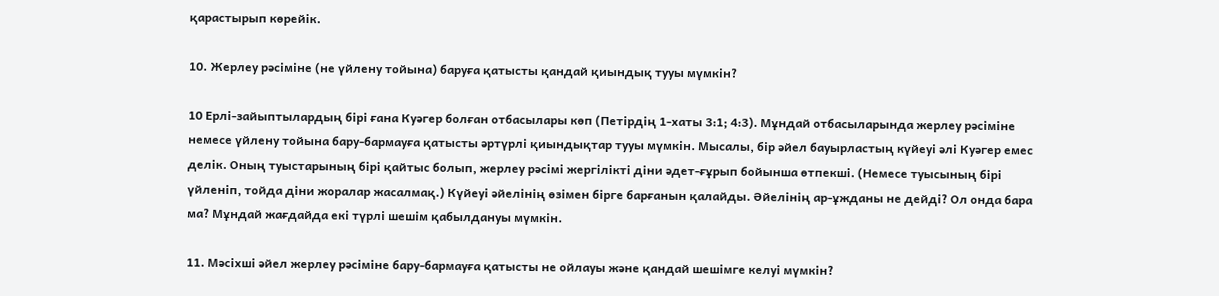қарастырып көрейік.

10. Жерлеу рәсіміне (не үйлену тойына) баруға қатысты қандай қиындық тууы мүмкін?

10 Ерлі-зайыптылардың бірі ғана Куәгер болған отбасылары көп (Петірдің 1-хаты 3:1; 4:3). Мұндай отбасыларында жерлеу рәсіміне немесе үйлену тойына бару-бармауға қатысты әртүрлі қиындықтар тууы мүмкін. Мысалы, бір әйел бауырластың күйеуі әлі Куәгер емес делік. Оның туыстарының бірі қайтыс болып, жерлеу рәсімі жергілікті діни әдет-ғұрып бойынша өтпекші. (Немесе туысының бірі үйленіп, тойда діни жоралар жасалмақ.) Күйеуі әйелінің өзімен бірге барғанын қалайды. Әйелінің ар-ұжданы не дейді? Ол онда бара ма? Мұндай жағдайда екі түрлі шешім қабылдануы мүмкін.

11. Мәсіхші әйел жерлеу рәсіміне бару-бармауға қатысты не ойлауы және қандай шешімге келуі мүмкін?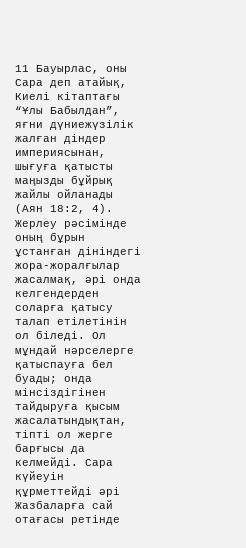11 Бауырлас, оны Сара деп атайық, Киелі кітаптағы “Ұлы Бабылдан”, яғни дүниежүзілік жалған діндер империясынан, шығуға қатысты маңызды бұйрық жайлы ойланады (Аян 18:2, 4). Жерлеу рәсімінде оның бұрын ұстанған дініндегі жора-жоралғылар жасалмақ, әрі онда келгендерден соларға қатысу талап етілетінін ол біледі. Ол мұндай нәрселерге қатыспауға бел буады; онда мінсіздігінен тайдыруға қысым жасалатындықтан, тіпті ол жерге барғысы да келмейді. Сара күйеуін құрметтейді әрі Жазбаларға сай отағасы ретінде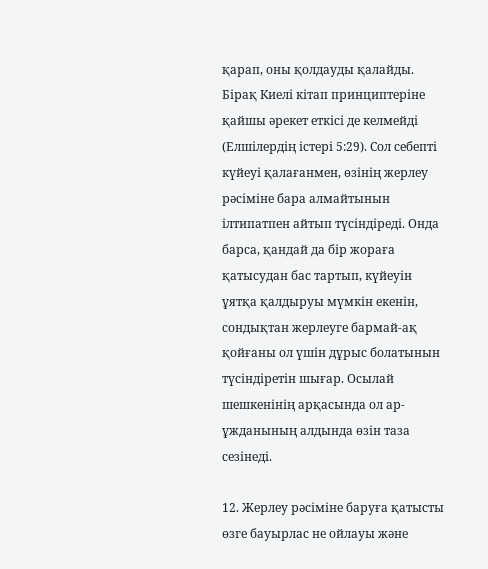қарап, оны қолдауды қалайды. Бірақ Киелі кітап принциптеріне қайшы әрекет еткісі де келмейді (Елшілердің істері 5:29). Сол себепті күйеуі қалағанмен, өзінің жерлеу рәсіміне бара алмайтынын ілтипатпен айтып түсіндіреді. Онда барса, қандай да бір жораға қатысудан бас тартып, күйеуін ұятқа қалдыруы мүмкін екенін, сондықтан жерлеуге бармай-ақ қойғаны ол үшін дұрыс болатынын түсіндіретін шығар. Осылай шешкенінің арқасында ол ар-ұжданының алдында өзін таза сезінеді.

12. Жерлеу рәсіміне баруға қатысты өзге бауырлас не ойлауы және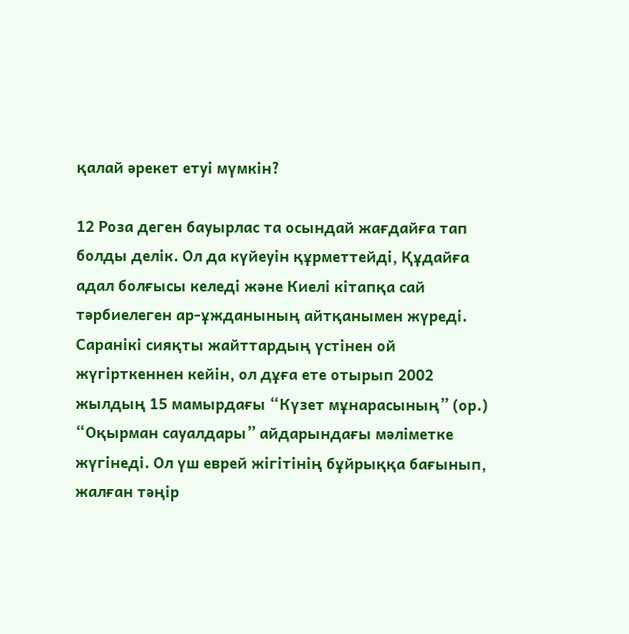қалай әрекет етуі мүмкін?

12 Роза деген бауырлас та осындай жағдайға тап болды делік. Ол да күйеуін құрметтейді, Құдайға адал болғысы келеді және Киелі кітапқа сай тәрбиелеген ар-ұжданының айтқанымен жүреді. Саранікі сияқты жайттардың үстінен ой жүгірткеннен кейін, ол дұға ете отырып 2002 жылдың 15 мамырдағы “Күзет мұнарасының” (ор.) “Оқырман сауалдары” айдарындағы мәліметке жүгінеді. Ол үш еврей жігітінің бұйрыққа бағынып, жалған тәңір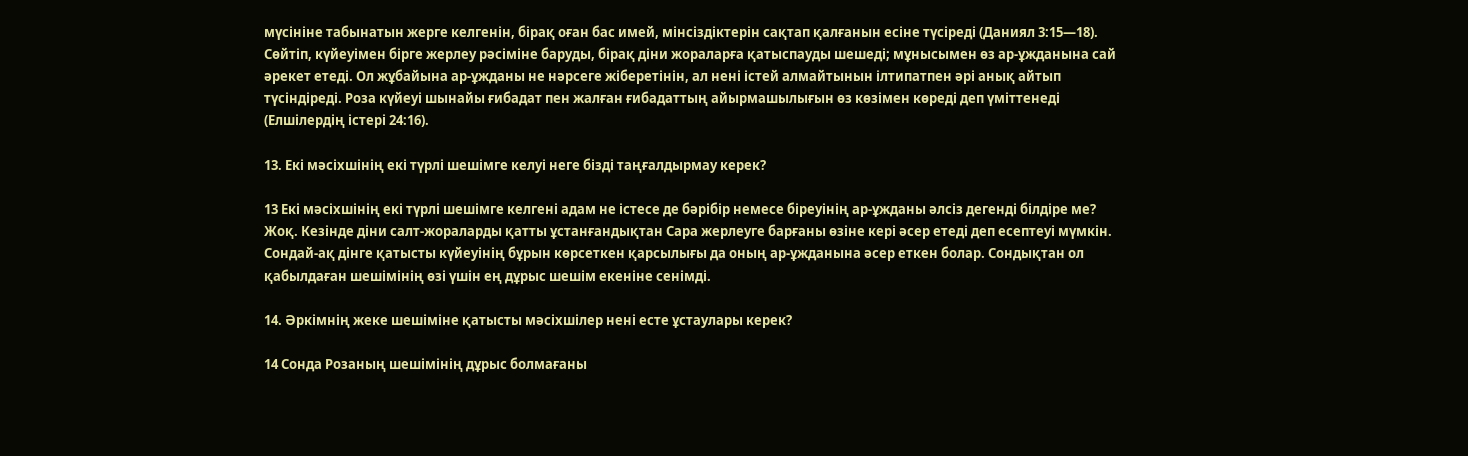мүсініне табынатын жерге келгенін, бірақ оған бас имей, мінсіздіктерін сақтап қалғанын есіне түсіреді (Даниял 3:15—18). Сөйтіп, күйеуімен бірге жерлеу рәсіміне баруды, бірақ діни жораларға қатыспауды шешеді; мұнысымен өз ар-ұжданына сай әрекет етеді. Ол жұбайына ар-ұжданы не нәрсеге жіберетінін, ал нені істей алмайтынын ілтипатпен әрі анық айтып түсіндіреді. Роза күйеуі шынайы ғибадат пен жалған ғибадаттың айырмашылығын өз көзімен көреді деп үміттенеді (Елшілердің істері 24:16).

13. Екі мәсіхшінің екі түрлі шешімге келуі неге бізді таңғалдырмау керек?

13 Екі мәсіхшінің екі түрлі шешімге келгені адам не істесе де бәрібір немесе біреуінің ар-ұжданы әлсіз дегенді білдіре ме? Жоқ. Кезінде діни салт-жораларды қатты ұстанғандықтан Сара жерлеуге барғаны өзіне кері әсер етеді деп есептеуі мүмкін. Сондай-ақ дінге қатысты күйеуінің бұрын көрсеткен қарсылығы да оның ар-ұжданына әсер еткен болар. Сондықтан ол қабылдаған шешімінің өзі үшін ең дұрыс шешім екеніне сенімді.

14. Әркімнің жеке шешіміне қатысты мәсіхшілер нені есте ұстаулары керек?

14 Сонда Розаның шешімінің дұрыс болмағаны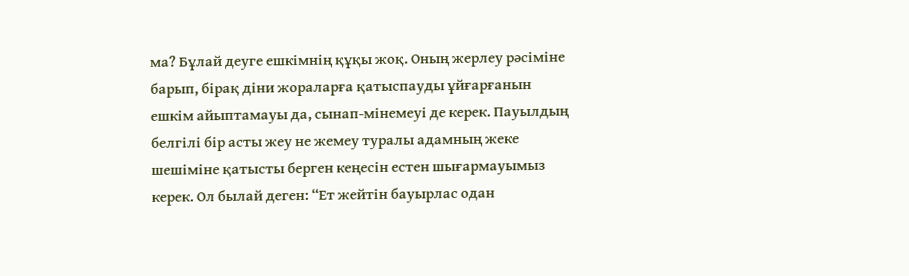ма? Бұлай деуге ешкімнің құқы жоқ. Оның жерлеу рәсіміне барып, бірақ діни жораларға қатыспауды ұйғарғанын ешкім айыптамауы да, сынап-мінемеуі де керек. Пауылдың белгілі бір асты жеу не жемеу туралы адамның жеке шешіміне қатысты берген кеңесін естен шығармауымыз керек. Ол былай деген: “Ет жейтін бауырлас одан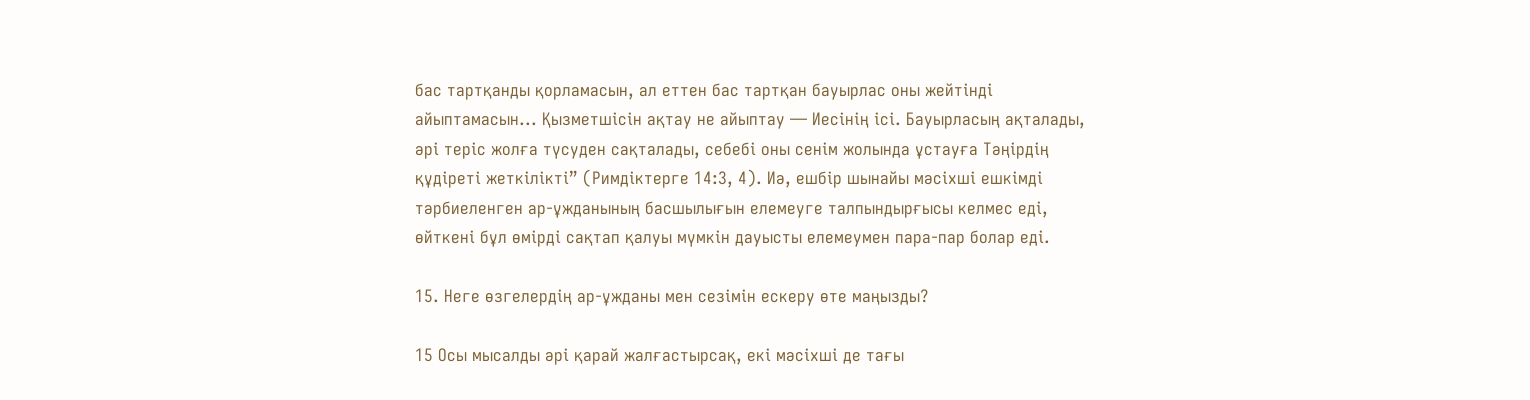бас тартқанды қорламасын, ал еттен бас тартқан бауырлас оны жейтінді айыптамасын... Қызметшісін ақтау не айыптау — Иесінің ісі. Бауырласың ақталады, әрі теріс жолға түсуден сақталады, себебі оны сенім жолында ұстауға Тәңірдің құдіреті жеткілікті” (Римдіктерге 14:3, 4). Иә, ешбір шынайы мәсіхші ешкімді тәрбиеленген ар-ұжданының басшылығын елемеуге талпындырғысы келмес еді, өйткені бұл өмірді сақтап қалуы мүмкін дауысты елемеумен пара-пар болар еді.

15. Неге өзгелердің ар-ұжданы мен сезімін ескеру өте маңызды?

15 Осы мысалды әрі қарай жалғастырсақ, екі мәсіхші де тағы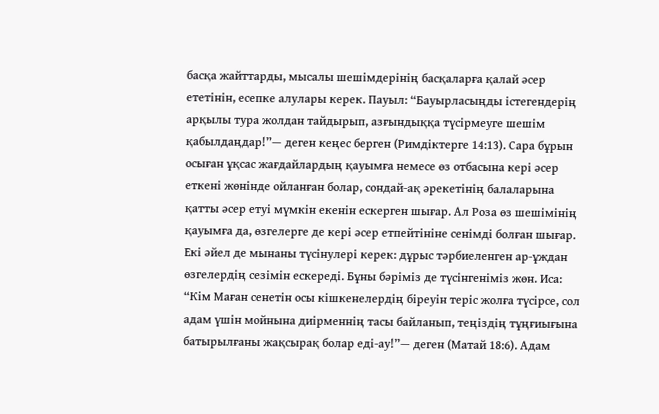басқа жайттарды, мысалы шешімдерінің басқаларға қалай әсер ететінін, есепке алулары керек. Пауыл: “Бауырласыңды істегендерің арқылы тура жолдан тайдырып, азғындыққа түсірмеуге шешім қабылдаңдар!”— деген кеңес берген (Римдіктерге 14:13). Сара бұрын осыған ұқсас жағдайлардың қауымға немесе өз отбасына кері әсер еткені жөнінде ойланған болар, сондай-ақ әрекетінің балаларына қатты әсер етуі мүмкін екенін ескерген шығар. Ал Роза өз шешімінің қауымға да, өзгелерге де кері әсер етпейтініне сенімді болған шығар. Екі әйел де мынаны түсінулері керек: дұрыс тәрбиеленген ар-ұждан өзгелердің сезімін ескереді. Бұны бәріміз де түсінгеніміз жөн. Иса: “Кім Маған сенетін осы кішкенелердің біреуін теріс жолға түсірсе, сол адам үшін мойнына диірменнің тасы байланып, теңіздің тұңғиығына батырылғаны жақсырақ болар еді-ау!”— деген (Матай 18:6). Адам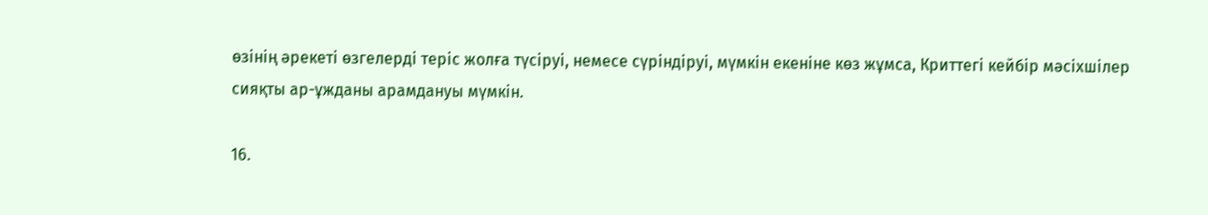өзінің әрекеті өзгелерді теріс жолға түсіруі, немесе сүріндіруі, мүмкін екеніне көз жұмса, Криттегі кейбір мәсіхшілер сияқты ар-ұжданы арамдануы мүмкін.

16.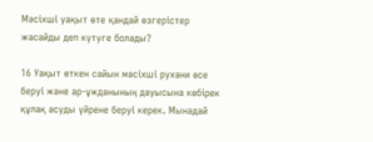Мәсіхші уақыт өте қандай өзгерістер жасайды деп күтуге болады?

16 Уақыт өткен сайын мәсіхші рухани өсе беруі және ар-ұжданының дауысына көбірек құлақ асуды үйрене беруі керек. Мынадай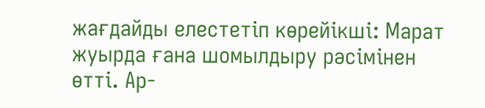жағдайды елестетіп көрейікші: Марат жуырда ғана шомылдыру рәсімінен өтті. Ар-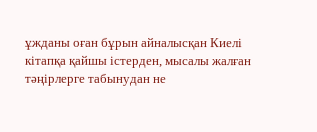ұжданы оған бұрын айналысқан Киелі кітапқа қайшы істерден, мысалы жалған тәңірлерге табынудан не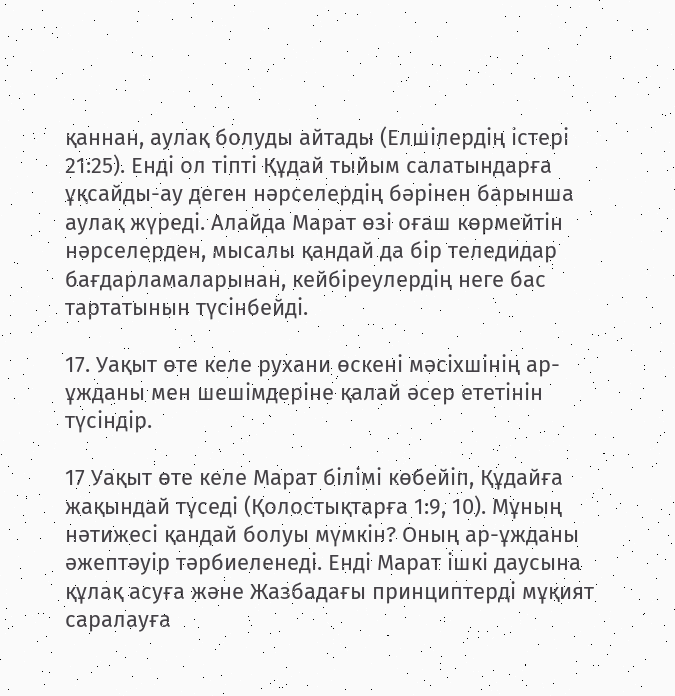қаннан, аулақ болуды айтады (Елшілердің істері 21:25). Енді ол тіпті Құдай тыйым салатындарға ұқсайды-ау деген нәрселердің бәрінен барынша аулақ жүреді. Алайда Марат өзі оғаш көрмейтін нәрселерден, мысалы қандай да бір теледидар бағдарламаларынан, кейбіреулердің неге бас тартатынын түсінбейді.

17. Уақыт өте келе рухани өскені мәсіхшінің ар-ұжданы мен шешімдеріне қалай әсер ететінін түсіндір.

17 Уақыт өте келе Марат білімі көбейіп, Құдайға жақындай түседі (Қолостықтарға 1:9, 10). Мұның нәтижесі қандай болуы мүмкін? Оның ар-ұжданы әжептәуір тәрбиеленеді. Енді Марат ішкі даусына құлақ асуға және Жазбадағы принциптерді мұқият саралауға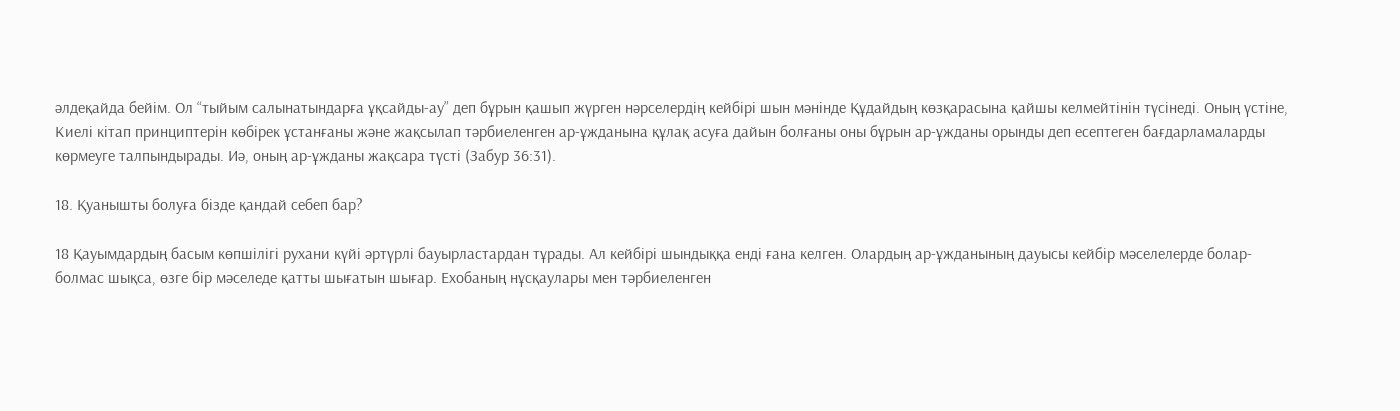әлдеқайда бейім. Ол “тыйым салынатындарға ұқсайды-ау” деп бұрын қашып жүрген нәрселердің кейбірі шын мәнінде Құдайдың көзқарасына қайшы келмейтінін түсінеді. Оның үстіне, Киелі кітап принциптерін көбірек ұстанғаны және жақсылап тәрбиеленген ар-ұжданына құлақ асуға дайын болғаны оны бұрын ар-ұжданы орынды деп есептеген бағдарламаларды көрмеуге талпындырады. Иә, оның ар-ұжданы жақсара түсті (Забур 36:31).

18. Қуанышты болуға бізде қандай себеп бар?

18 Қауымдардың басым көпшілігі рухани күйі әртүрлі бауырластардан тұрады. Ал кейбірі шындыққа енді ғана келген. Олардың ар-ұжданының дауысы кейбір мәселелерде болар-болмас шықса, өзге бір мәселеде қатты шығатын шығар. Ехобаның нұсқаулары мен тәрбиеленген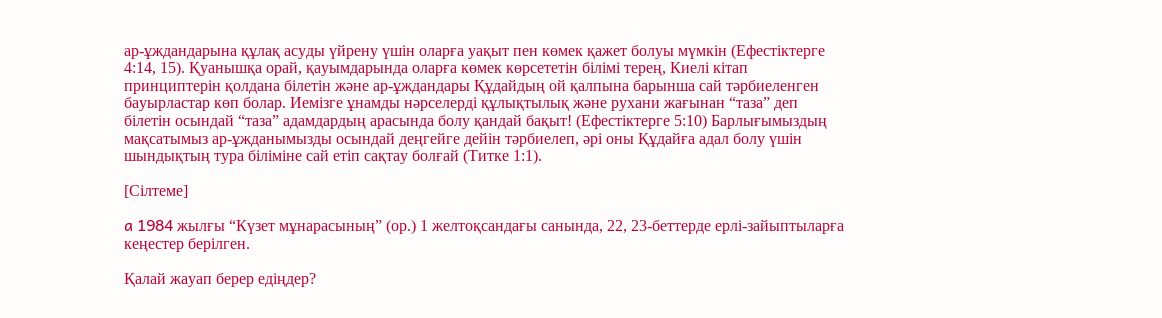ар-ұждандарына құлақ асуды үйрену үшін оларға уақыт пен көмек қажет болуы мүмкін (Ефестіктерге 4:14, 15). Қуанышқа орай, қауымдарында оларға көмек көрсететін білімі терең, Киелі кітап принциптерін қолдана білетін және ар-ұждандары Құдайдың ой қалпына барынша сай тәрбиеленген бауырластар көп болар. Иемізге ұнамды нәрселерді құлықтылық және рухани жағынан “таза” деп білетін осындай “таза” адамдардың арасында болу қандай бақыт! (Ефестіктерге 5:10) Барлығымыздың мақсатымыз ар-ұжданымызды осындай деңгейге дейін тәрбиелеп, әрі оны Құдайға адал болу үшін шындықтың тура біліміне сай етіп сақтау болғай (Титке 1:1).

[Сілтеме]

a 1984 жылғы “Күзет мұнарасының” (ор.) 1 желтоқсандағы санында, 22, 23-беттерде ерлі-зайыптыларға кеңестер берілген.

Қалай жауап берер едіңдер?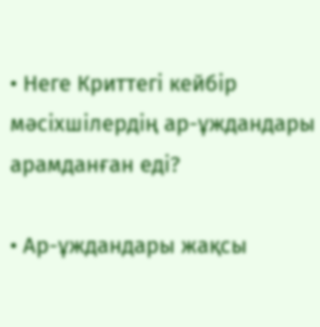• Неге Криттегі кейбір мәсіхшілердің ар-ұждандары арамданған еді?

• Ар-ұждандары жақсы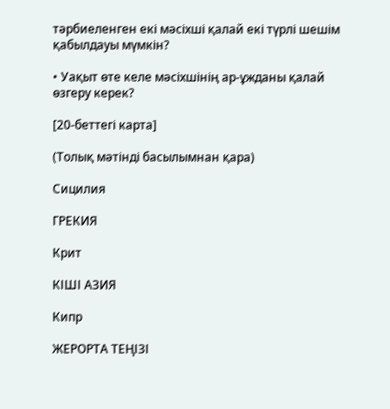тәрбиеленген екі мәсіхші қалай екі түрлі шешім қабылдауы мүмкін?

• Уақыт өте келе мәсіхшінің ар-ұжданы қалай өзгеру керек?

[20-беттегі карта]

(Толық мәтінді басылымнан қара)

Сицилия

ГРЕКИЯ

Крит

КІШІ АЗИЯ

Кипр

ЖЕРОРТА ТЕҢІЗІ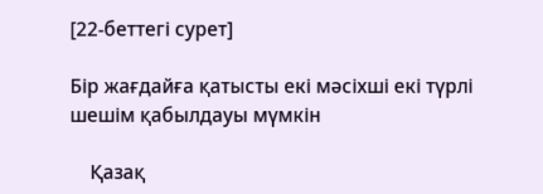[22-беттегі сурет]

Бір жағдайға қатысты екі мәсіхші екі түрлі шешім қабылдауы мүмкін

    Қазақ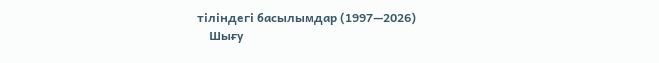тіліндегі басылымдар (1997—2026)
    Шығу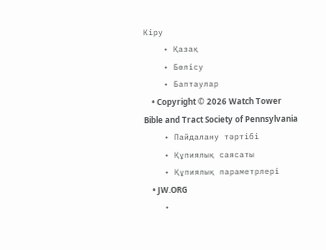Кіру
    • Қазақ
    • Бөлісу
    • Баптаулар
    • Copyright © 2026 Watch Tower Bible and Tract Society of Pennsylvania
    • Пайдалану тәртібі
    • Құпиялық саясаты
    • Құпиялық параметрлері
    • JW.ORG
    •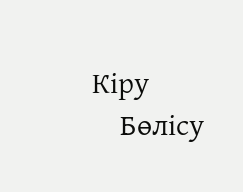Кіру
    Бөлісу